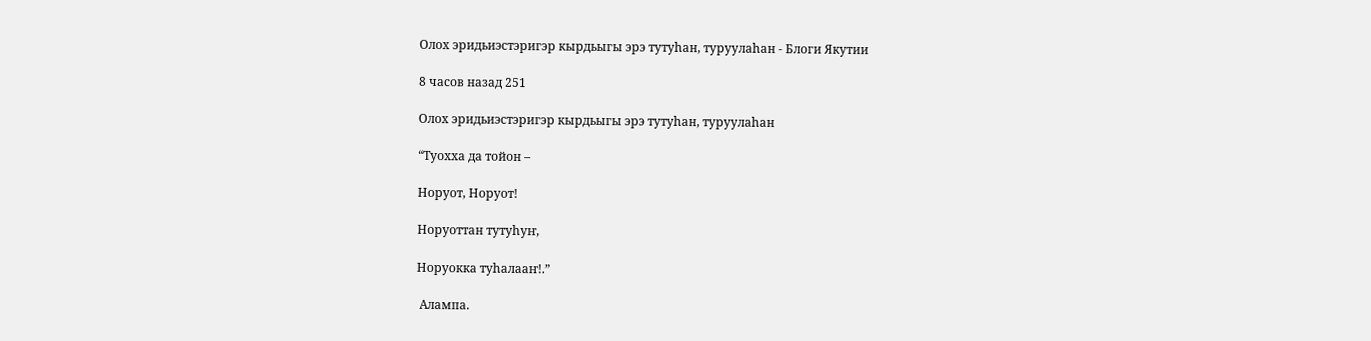Олох эридьиэстэригэр кырдьыгы эрэ тутуһан, туруулаһан - Блоги Якутии

8 часов назад 251

Олох эридьиэстэригэр кырдьыгы эрэ тутуһан, туруулаһан

“Туохха да тойон –

Норуот, Норуот!

Норуоттан тутуһуҥ,

Норуокка туһалааҥ!.”

 Алампа.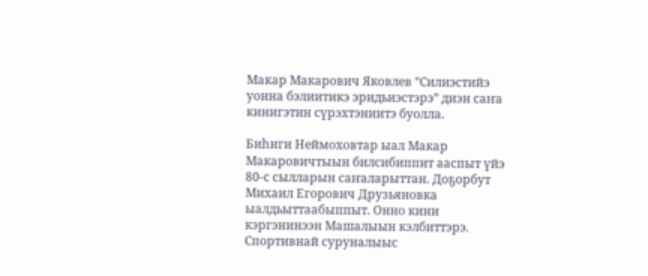Макар Макарович Яковлев “Силиэстийэ уонна бэлиитикэ эридьиэстэрэ” диэн саҥа кинигэтин сүрэхтэниитэ буолла.

Биһиги Неймоховтар ыал Макар Макаровичтыын билсибиппит ааспыт үйэ 80-с сылларын саҥаларыттан. Доҕорбут Михаил Егорович Друзьяновка ыалдьыттаабыппыт. Онно кини кэргэнинээн Машалыын кэлбиттэрэ. Спортивнай суруналыыс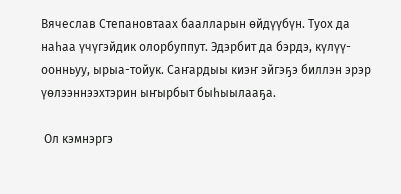Вячеслав Степановтаах баалларын өйдүүбүн. Туох да наһаа үчүгэйдик олорбуппут. Эдэрбит да бэрдэ, күлүү-оонньуу, ырыа-тойук. Саҥардыы киэҥ эйгэҕэ биллэн эрэр үөлээннээхтэрин ыҥырбыт быһыылааҕа.

 Ол кэмнэргэ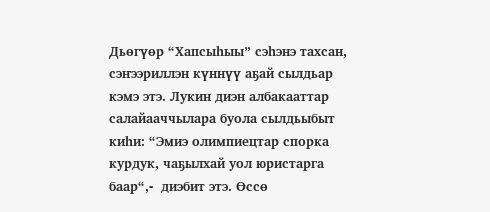Дьөгүөр “Хапсыһыы” сэһэнэ тахсан, сэҥээриллэн күннүү аҕай сылдьар кэмэ этэ. Лукин диэн албакааттар салайааччылара буола сылдьыбыт киһи: “Эмиэ олимпиецтар спорка курдук, чаҕылхай уол юристарга баар“,-  диэбит этэ. Өссө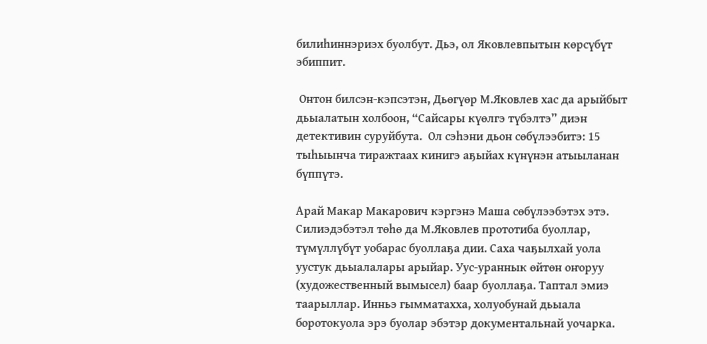билиһиннэриэх буолбут. Дьэ, ол Яковлевпытын көрсүбүт эбиппит.

 Онтон билсэн-кэпсэтэн, Дьөгүөр М.Яковлев хас да арыйбыт дьыалатын холбоон, “Сайсары күөлгэ түбэлтэ” диэн детективин суруйбута.  Ол сэһэни дьон сөбүлээбитэ: 15 тыһыынча тиражтаах кинигэ аҕыйах күнүнэн атыыланан бүппүтэ.

Арай Макар Макарович кэргэнэ Маша сөбүлээбэтэх этэ. Силиэдэбэтэл төһө да М.Яковлев прототиба буоллар, түмүллүбүт уобарас буоллаҕа дии. Саха чаҕылхай уола уустук дьыалалары арыйар. Уус-ураннык өйтөн оҥоруу (художественный вымысел) баар буоллаҕа. Таптал эмиэ таарыллар. Инньэ гымматахха, холуобунай дьыала боротокуола эрэ буолар эбэтэр документальнай уочарка.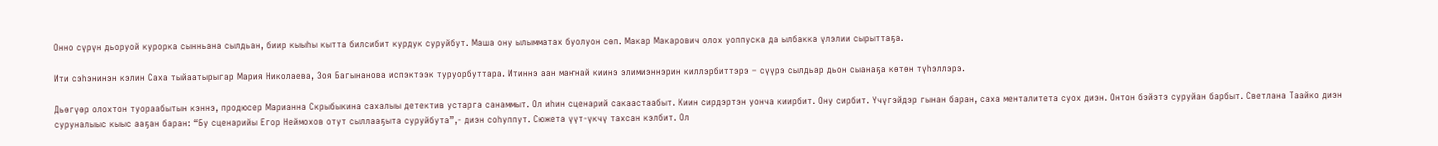Онно сүрүн дьоруой курорка сынньана сылдьан, биир кыыһы кытта билсибит курдук суруйбут. Маша ону ылымматах буолуон сөп. Макар Макарович олох уоппуска да ылбакка үлэлии сырыттаҕа.

Ити сэһэнинэн кэлин Саха тыйаатырыгар Мария Николаева, Зоя Багынанова испэктээк туруорбуттара. Итиннэ аан маҥнай киинэ элимиэннэрин киллэрбиттэрэ – сүүрэ сылдьар дьон сыанаҕа көтөн түһэллэрэ.

Дьөгүөр олохтон туораабытын кэннэ, продюсер Марианна Скрыбыкина сахалыы детектив устарга санаммыт. Ол иһин сценарий сакаастаабыт. Киин сирдэртэн уонча киирбит. Ону сирбит. Үчүгэйдэр гынан баран, саха менталитета суох диэн. Онтон бэйэтэ суруйан барбыт. Светлана Таайко диэн суруналыыс кыыс ааҕан баран: “Бу сценарийы Егор Неймохов отут сыллааҕыта суруйбута”,- диэн соһуппут. Сюжета үүт-үкчү тахсан кэлбит. Ол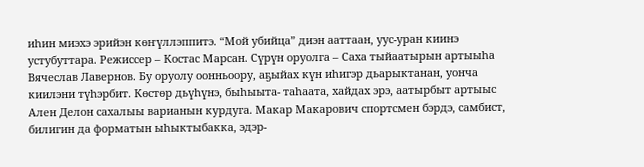иһин миэхэ эрийэн көҥүллэппитэ. “Мой убийца” диэн ааттаан, уус-уран киинэ устубуттара. Режиссер – Костас Марсан. Сүрүн оруолга – Саха тыйаатырын артыыһа Вячеслав Лавернов. Бу оруолу оонньоору, аҕыйах күн иһигэр дьарыктанан, уонча киилэни түһэрбит. Көстөр дьүһүнэ, быһыыта- таһаата, хайдах эрэ, аатырбыт артыыс Ален Делон сахалыы варианын курдуга. Макар Макарович спортсмен бэрдэ, самбист, билигин да форматын ыһыктыбакка, эдэр-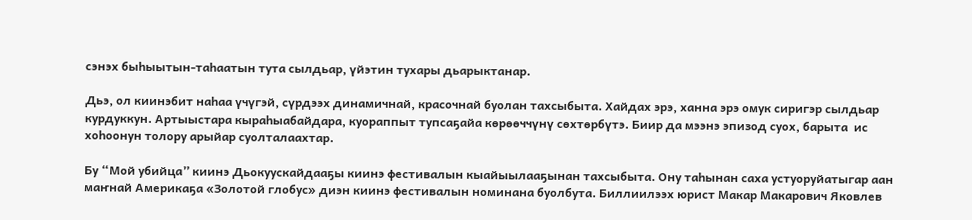сэнэх быһыытын-таһаатын тута сылдьар, үйэтин тухары дьарыктанар.

Дьэ, ол киинэбит наһаа үчүгэй, сүрдээх динамичнай, красочнай буолан тахсыбыта. Хайдах эрэ, ханна эрэ омук сиригэр сылдьар курдуккун. Артыыстара кыраһыабайдара, куораппыт тупсаҕайа көрөөччүнү сөхтөрбүтэ. Биир да мээнэ эпизод суох, барыта  ис хоһоонун толору арыйар суолталаахтар.

Бу “Мой убийца” киинэ Дьокуускайдааҕы киинэ фестивалын кыайыылааҕынан тахсыбыта. Ону таһынан саха устуоруйатыгар аан маҥнай Америкаҕа «Золотой глобус» диэн киинэ фестивалын номинана буолбута. Биллиилээх юрист Макар Макарович Яковлев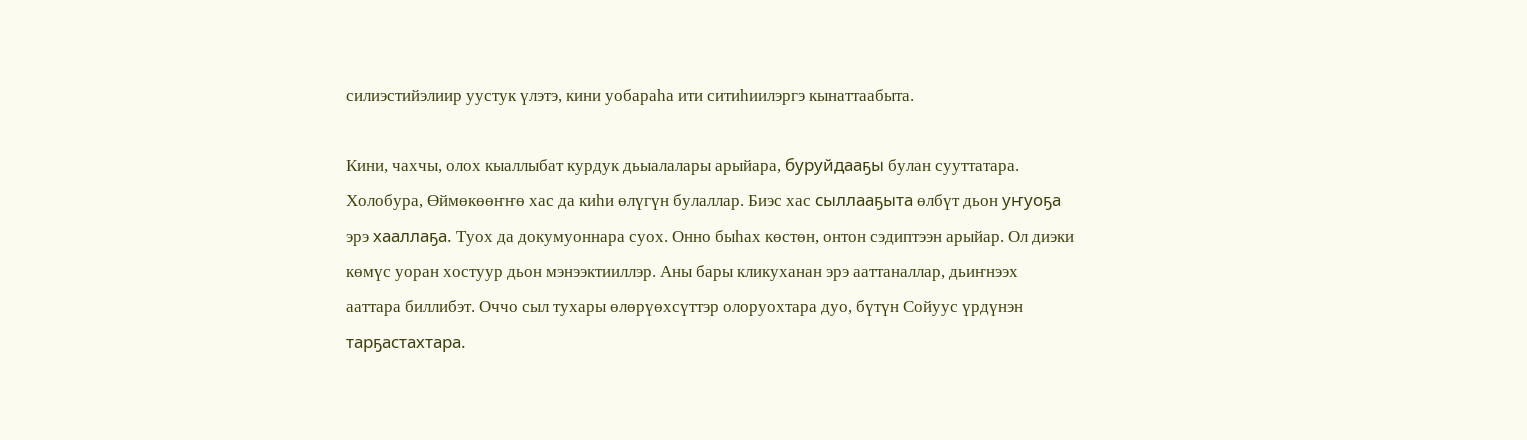силиэстийэлиир уустук үлэтэ, кини уобараһа ити ситиһиилэргэ кынаттаабыта.

Кини, чахчы, олох кыаллыбат курдук дьыалалары арыйара, буруйдааҕы булан сууттатара. Холобура, Өймөкөөҥҥө хас да киһи өлүгүн булаллар. Биэс хас сыллааҕыта өлбүт дьон уҥуоҕа эрэ хааллаҕа. Туох да докумуоннара суох. Онно быһах көстөн, онтон сэдиптээн арыйар. Ол диэки көмүс уоран хостуур дьон мэнээктииллэр. Аны бары кликуханан эрэ ааттаналлар, дьиҥнээх ааттара биллибэт. Оччо сыл тухары өлөрүөхсүттэр олоруохтара дуо, бүтүн Сойуус үрдүнэн тарҕастахтара.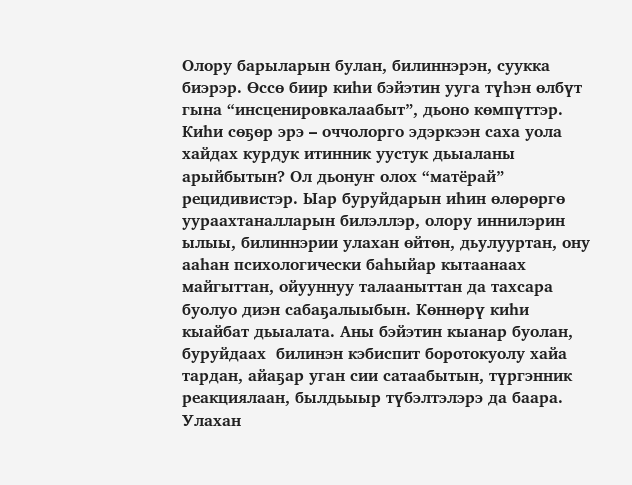Олору барыларын булан, билиннэрэн, суукка биэрэр. Өссө биир киһи бэйэтин ууга түһэн өлбүт гына “инсценировкалаабыт”, дьоно көмпүттэр. Киһи сөҕөр эрэ – оччолорго эдэркээн саха уола хайдах курдук итинник уустук дьыаланы арыйбытын? Ол дьонуҥ олох “матёрай” рецидивистэр. Ыар буруйдарын иһин өлөрөргө уураахтаналларын билэллэр, олору иннилэрин ылыы, билиннэрии улахан өйтөн, дьулууртан, ону ааһан психологически баһыйар кытаанаах майгыттан, ойууннуу талааныттан да тахсара буолуо диэн сабаҕалыыбын. Көннөрү киһи кыайбат дьыалата. Аны бэйэтин кыанар буолан, буруйдаах  билинэн кэбиспит боротокуолу хайа тардан, айаҕар уган сии сатаабытын, түргэнник реакциялаан, былдьыыр түбэлтэлэрэ да баара. Улахан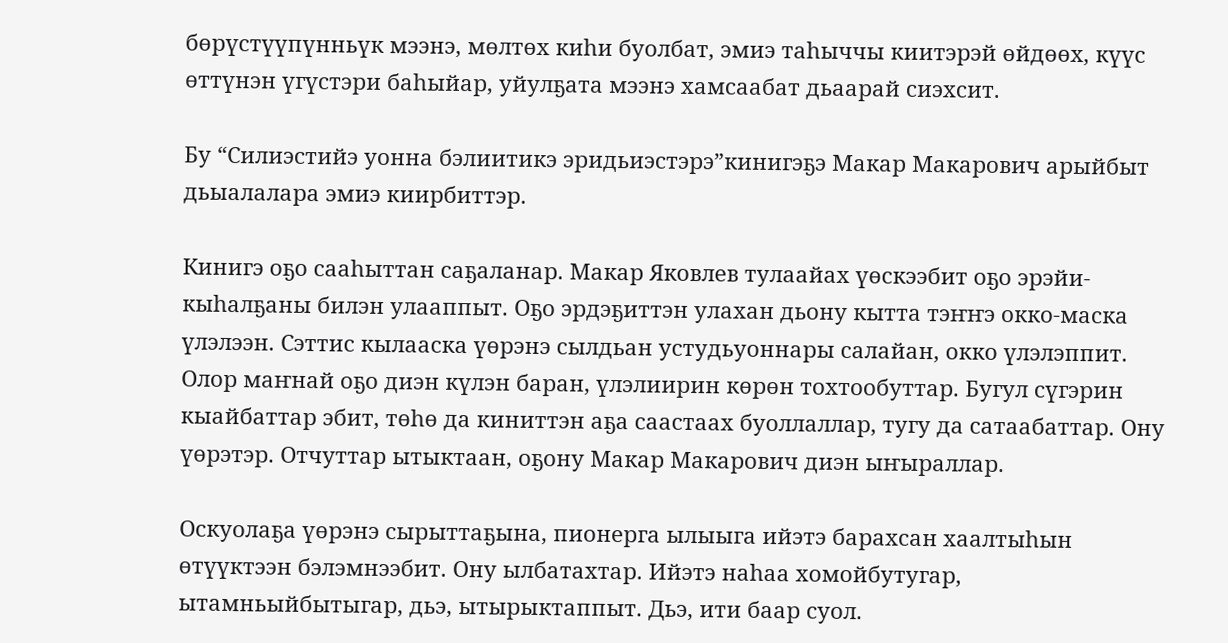бөрүстүүпүнньүк мээнэ, мөлтөх киһи буолбат, эмиэ таһыччы киитэрэй өйдөөх, күүс өттүнэн үгүстэри баһыйар, уйулҕата мээнэ хамсаабат дьаарай сиэхсит.

Бу “Силиэстийэ уонна бэлиитикэ эридьиэстэрэ”кинигэҕэ Макар Макарович арыйбыт дьыалалара эмиэ киирбиттэр.

Кинигэ оҕо сааһыттан саҕаланар. Макар Яковлев тулаайах үөскээбит оҕо эрэйи-кыһалҕаны билэн улааппыт. Оҕо эрдэҕиттэн улахан дьону кытта тэҥҥэ окко-маска үлэлээн. Сэттис кылааска үөрэнэ сылдьан устудьуоннары салайан, окко үлэлэппит. Олор маҥнай оҕо диэн күлэн баран, үлэлиирин көрөн тохтообуттар. Бугул сүгэрин кыайбаттар эбит, төһө да киниттэн аҕа саастаах буоллаллар, тугу да сатаабаттар. Ону үөрэтэр. Отчуттар ытыктаан, оҕону Макар Макарович диэн ыҥыраллар.

Оскуолаҕа үөрэнэ сырыттаҕына, пионерга ылыыга ийэтэ барахсан хаалтыһын өтүүктээн бэлэмнээбит. Ону ылбатахтар. Ийэтэ наһаа хомойбутугар, ытамньыйбытыгар, дьэ, ытырыктаппыт. Дьэ, ити баар суол.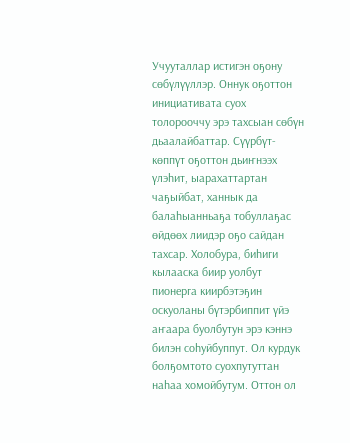Учууталлар истигэн оҕону сөбүлүүллэр. Оннук оҕоттон инициативата суох толорооччу эрэ тахсыан сөбүн дьаалайбаттар. Сүүрбүт-көппүт оҕоттон дьиҥнээх үлэһит, ыарахаттартан чаҕыйбат, ханнык да балаһыанньаҕа тобуллаҕас өйдөөх лиидэр оҕо сайдан тахсар. Холобура, биһиги кылааска биир уолбут пионерга киирбэтэҕин оскуоланы бүтэрбиппит үйэ аҥаара буолбутун эрэ кэннэ билэн соһуйбуппут. Ол курдук болҕомтото суохпутуттан наһаа хомойбутум. Оттон ол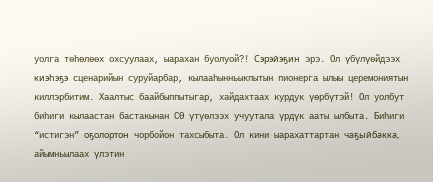уолга төһөлөөх охсуулаах, ыарахан буолуой?! Сэрэйэҕин эрэ. Ол үбүлүөйдээх киэһэҕэ сценарийын суруйарбар, кылааһынньыкпытын пионерга ылыы церемониятын киллэрбитим. Хаалтыс баайбыппытыгар, хайдахтаах курдук үөрбүтэй! Ол уолбут биһиги кылаастан бастакынан СӨ үтүөлээх учуутала үрдүк ааты ылбыта. Биһиги “истигэн” оҕолортон чорбойон тахсыбыта. Ол кини ыарахаттартан чаҕыйбакка, айымньылаах үлэтин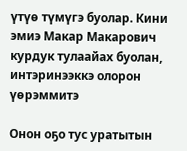үтүө түмүгэ буолар. Кини эмиэ Макар Макарович курдук тулаайах буолан, интэринээккэ олорон үөрэммитэ

Онон оҕо тус уратытын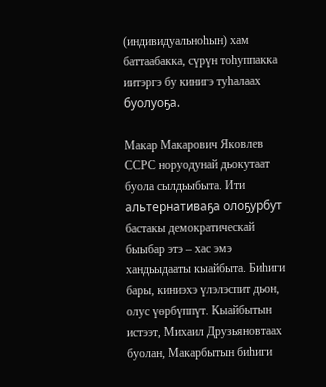(индивидуальноһын) хам баттаабакка, сүрүн тоһуппакка иитэргэ бу кинигэ туһалаах буолуоҕа.

Макар Макарович Яковлев ССРС норуодунай дьокутаат буола сылдьыбыта. Ити альтернативаҕа олоҕурбут бастакы демократическай быыбар этэ – хас эмэ хандьыдааты кыайбыта. Биһиги бары, киниэхэ үлэлэспит дьон, олус үөрбүппүт. Кыайбытын истээт, Михаил Друзьяновтаах буолан, Макарбытын биһиги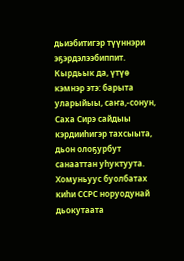дьиэбитигэр түүннэри эҕэрдэлээбиппит. Кырдьык да, үтүө кэмнэр этэ: барыта уларыйыы, саҥа,-сонун, Саха Сирэ сайдыы кэрдииһигэр тахсыыта, дьон олоҕурбут санааттан уһуктуута. Хомуньуус буолбатах киһи ССРС норуодунай дьокутаата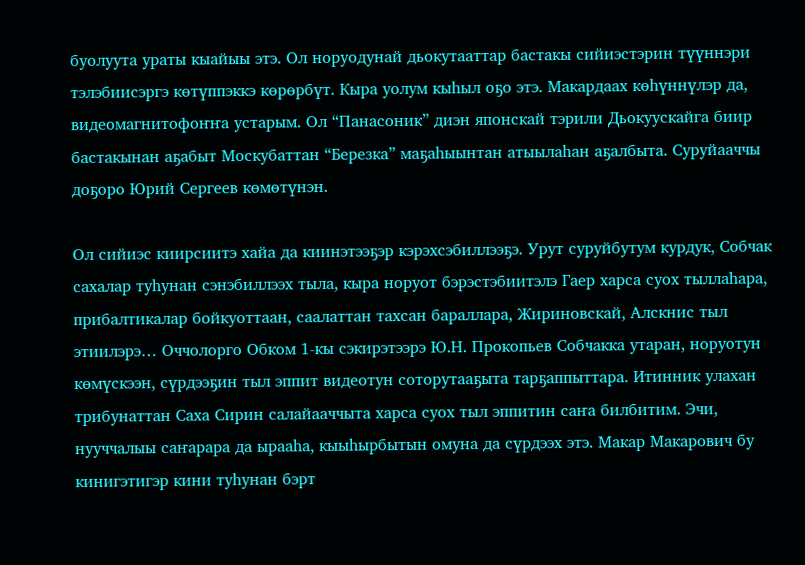буолуута ураты кыайыы этэ. Ол норуодунай дьокутааттар бастакы сийиэстэрин түүннэри тэлэбиисэргэ көтүппэккэ көрөрбүт. Кыра уолум кыһыл оҕо этэ. Макардаах көһүннүлэр да, видеомагнитофоҥҥа устарым. Ол “Панасоник” диэн японскай тэрили Дьокуускайга биир бастакынан аҕабыт Москубаттан “Березка” маҕаһыынтан атыылаһан аҕалбыта. Суруйааччы доҕоро Юрий Сергеев көмөтүнэн.

Ол сийиэс киирсиитэ хайа да киинэтээҕэр кэрэхсэбиллээҕэ. Урут суруйбутум курдук, Собчак сахалар туһунан сэнэбиллээх тыла, кыра норуот бэрэстэбиитэлэ Гаер харса суох тыллаһара, прибалтикалар бойкуоттаан, саалаттан тахсан бараллара, Жириновскай, Алскнис тыл этиилэрэ… Оччолорго Обком 1-кы сэкирэтээрэ Ю.Н. Прокопьев Собчакка утаран, норуотун көмүскээн, сүрдээҕин тыл эппит видеотун соторутааҕыта тарҕаппыттара. Итинник улахан трибунаттан Саха Сирин салайааччыта харса суох тыл эппитин саҥа билбитим. Эчи, нууччалыы саҥарара да ырааһа, кыыһырбытын омуна да сүрдээх этэ. Макар Макарович бу кинигэтигэр кини туһунан бэрт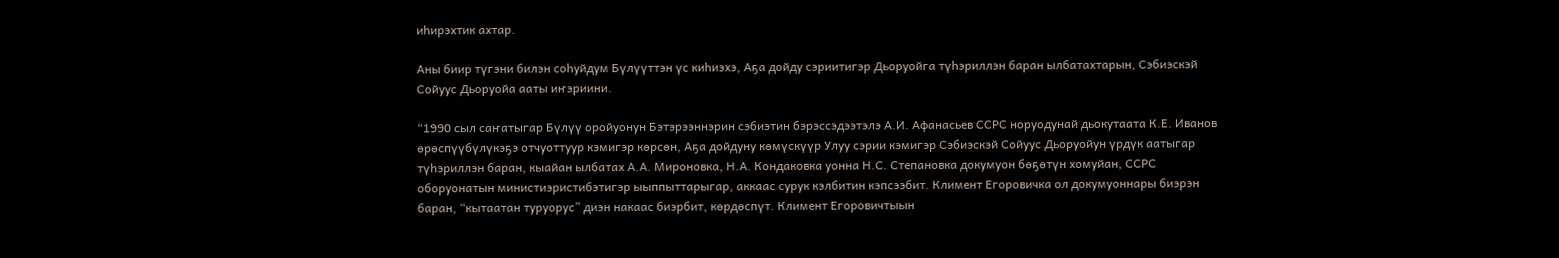иһирэхтик ахтар.

Аны биир түгэни билэн соһуйдум Бүлүүттэн үс киһиэхэ, Аҕа дойду сэриитигэр Дьоруойга түһэриллэн баран ылбатахтарын, Сэбиэскэй Сойуус Дьоруойа ааты иҥэриини.

“1990 сыл саҥатыгар Бүлүү оройуонун Бэтэрээннэрин сэбиэтин бэрэссэдээтэлэ А.И. Афанасьев ССРС норуодунай дьокутаата К.Е. Иванов өрөспүүбүлүкэҕэ отчуоттуур кэмигэр көрсөн, Аҕа дойдуну көмүскүүр Улуу сэрии кэмигэр Сэбиэскэй Сойуус Дьоруойун үрдүк аатыгар түһэриллэн баран, кыайан ылбатах А.А. Мироновка, Н.А. Кондаковка уонна Н.С. Степановка докумуон бөҕөтүн хомуйан, ССРС оборуонатын министиэристибэтигэр ыыппыттарыгар, аккаас сурук кэлбитин кэпсээбит. Климент Егоровичка ол докумуоннары биэрэн баран, “кытаатан туруорус” диэн накаас биэрбит, көрдөспүт. Климент Егоровичтыын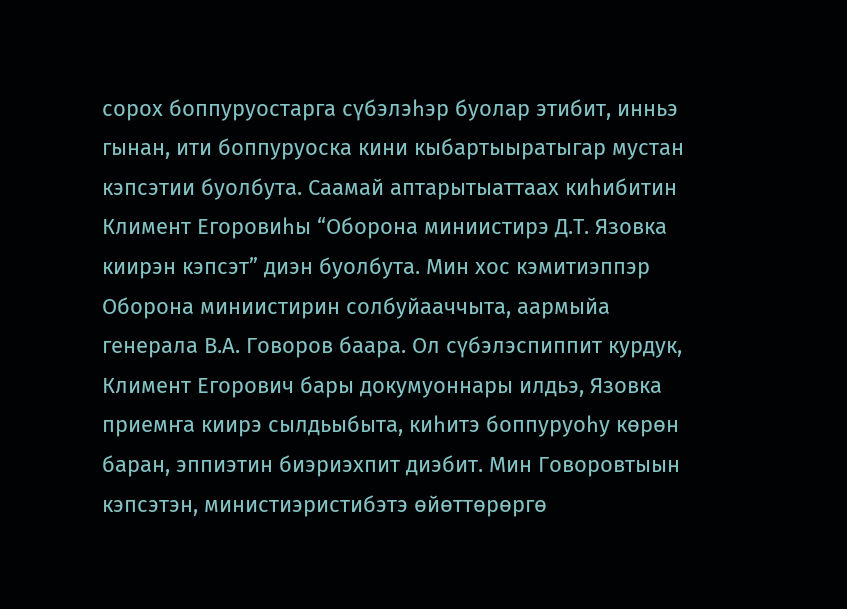сорох боппуруостарга сүбэлэһэр буолар этибит, инньэ гынан, ити боппуруоска кини кыбартыыратыгар мустан кэпсэтии буолбута. Саамай аптарытыаттаах киһибитин Климент Егоровиһы “Оборона миниистирэ Д.Т. Язовка киирэн кэпсэт” диэн буолбута. Мин хос кэмитиэппэр Оборона миниистирин солбуйааччыта, аармыйа генерала В.А. Говоров баара. Ол сүбэлэспиппит курдук, Климент Егорович бары докумуоннары илдьэ, Язовка приемҥа киирэ сылдьыбыта, киһитэ боппуруоһу көрөн баран, эппиэтин биэриэхпит диэбит. Мин Говоровтыын кэпсэтэн, министиэристибэтэ өйөттөрөргө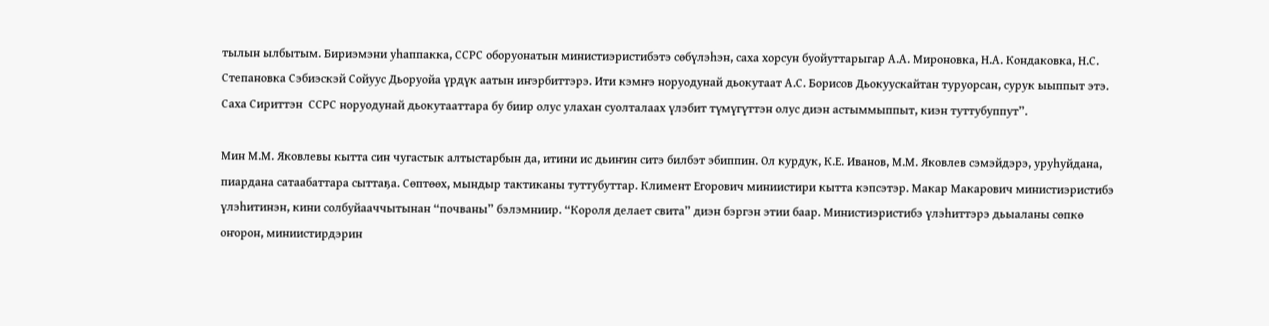тылын ылбытым. Бириэмэни уһаппакка, ССРС оборуонатын министиэристибэтэ сөбүлэһэн, саха хорсун буойуттарыгар А.А. Мироновка, Н.А. Кондаковка, Н.С. Степановка Сэбиэскэй Сойуус Дьоруойа үрдүк аатын иҥэрбиттэрэ. Ити кэмҥэ норуодунай дьокутаат А.С. Борисов Дьокуускайтан туруорсан, сурук ыыппыт этэ. Саха Сириттэн  ССРС норуодунай дьокутааттара бу биир олус улахан суолталаах үлэбит түмүгүттэн олус диэн астыммыппыт, киэн туттубуппут”.

Мин М.М. Яковлевы кытта син чугастык алтыстарбын да, итини ис дьиҥин ситэ билбэт эбиппин. Ол курдук, К.Е. Иванов, М.М. Яковлев сэмэйдэрэ, уруһуйдана, пиардана сатаабаттара сыттаҕа. Сөптөөх, мындыр тактиканы туттубуттар. Климент Егорович миниистири кытта кэпсэтэр. Макар Макарович министиэристибэ үлэһитинэн, кини солбуйааччытынан “почваны” бэлэмниир. “Короля делает свита” диэн бэргэн этии баар. Министиэристибэ үлэһиттэрэ дьыаланы сөпкө оҥорон, миниистирдэрин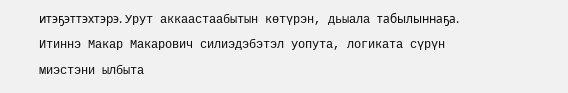итэҕэттэхтэрэ. Урут аккаастаабытын көтүрэн, дьыала табылыннаҕа. Итиннэ Макар Макарович силиэдэбэтэл уопута, логиката сүрүн миэстэни ылбыта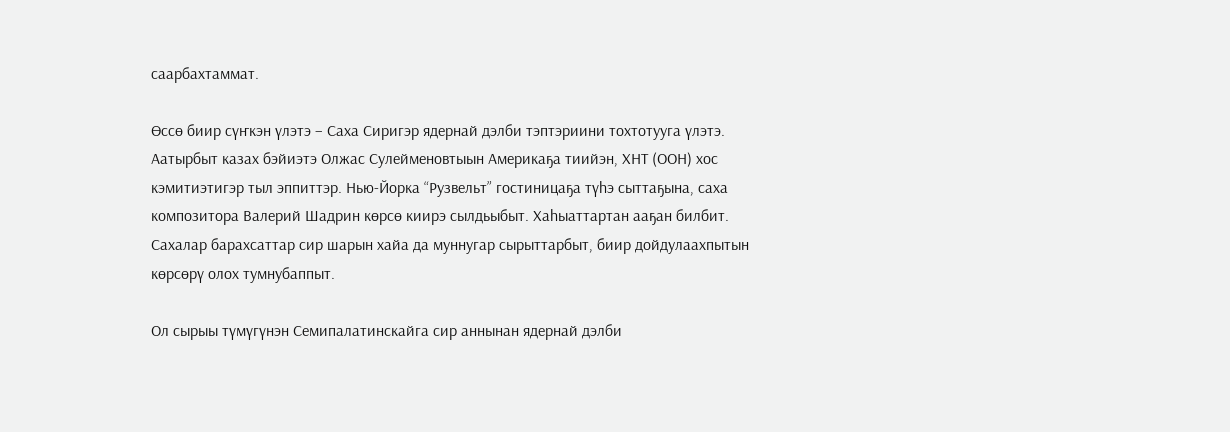саарбахтаммат.

Өссө биир сүҥкэн үлэтэ – Саха Сиригэр ядернай дэлби тэптэриини тохтотууга үлэтэ. Аатырбыт казах бэйиэтэ Олжас Сулейменовтыын Америкаҕа тиийэн, ХНТ (ООН) хос кэмитиэтигэр тыл эппиттэр. Нью-Йорка “Рузвельт” гостиницаҕа түһэ сыттаҕына, саха композитора Валерий Шадрин көрсө киирэ сылдьыбыт. Хаһыаттартан ааҕан билбит. Сахалар барахсаттар сир шарын хайа да муннугар сырыттарбыт, биир дойдулаахпытын көрсөрү олох тумнубаппыт.

Ол сырыы түмүгүнэн Семипалатинскайга сир аннынан ядернай дэлби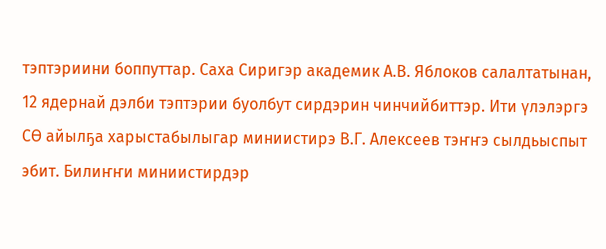тэптэриини боппуттар. Саха Сиригэр академик А.В. Яблоков салалтатынан, 12 ядернай дэлби тэптэрии буолбут сирдэрин чинчийбиттэр. Ити үлэлэргэ СӨ айылҕа харыстабылыгар миниистирэ В.Г. Алексеев тэҥҥэ сылдьыспыт эбит. Билиҥҥи миниистирдэр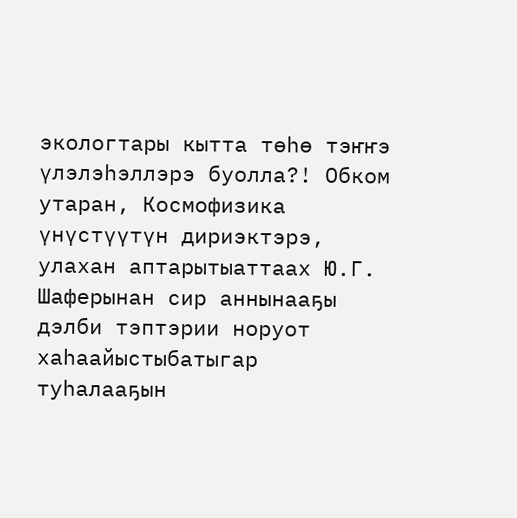экологтары кытта төһө тэҥҥэ үлэлэһэллэрэ буолла?! Обком утаран, Космофизика үнүстүүтүн дириэктэрэ, улахан аптарытыаттаах Ю.Г. Шаферынан сир аннынааҕы дэлби тэптэрии норуот хаһаайыстыбатыгар туһалааҕын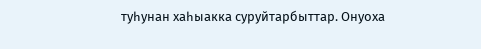туһунан хаһыакка суруйтарбыттар. Онуоха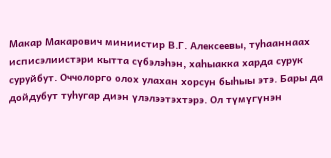Макар Макарович миниистир В.Г. Алексеевы, туһааннаах исписэлиистэри кытта сүбэлэһэн, хаһыакка харда сурук суруйбут. Оччолорго олох улахан хорсун быһыы этэ. Бары да дойдубут туһугар диэн үлэлээтэхтэрэ. Ол түмүгүнэн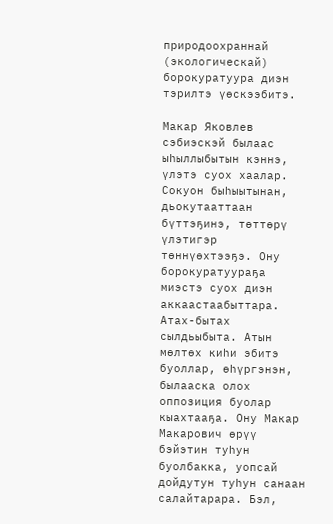природоохраннай (экологическай) борокуратуура диэн тэрилтэ үөскээбитэ.

Макар Яковлев сэбиэскэй былаас ыһыллыбытын кэннэ, үлэтэ суох хаалар. Сокуон быһыытынан, дьокутааттаан бүттэҕинэ, төттөрү үлэтигэр төннүөхтээҕэ. Ону борокуратуураҕа миэстэ суох диэн аккаастаабыттара. Атах-бытах сылдьыбыта. Атын мөлтөх киһи эбитэ буоллар, өһүргэнэн, былааска олох оппозиция буолар кыахтааҕа. Ону Макар Макарович өрүү бэйэтин туһун буолбакка, уопсай дойдутун туһун санаан салайтарара. Бэл,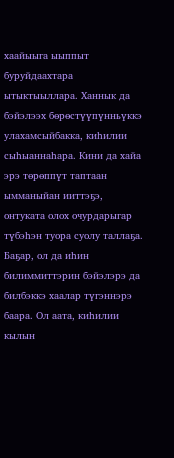хаайыыга ыыппыт буруйдаахтара ытыктыыллара. Ханнык да бэйэлээх бөрөстүүпүнньүккэ улахамсыйбакка, киһилии сыһыаннаһара. Кини да хайа эрэ төрөппүт таптаан ымманыйан ииттэҕэ, онтуката олох очурдарыгар түбэһэн туора суолу таллаҕа. Баҕар, ол да иһин билиммиттэрин бэйэлэрэ да билбэккэ хаалар түгэннэрэ баара. Ол аата, киһилии кылын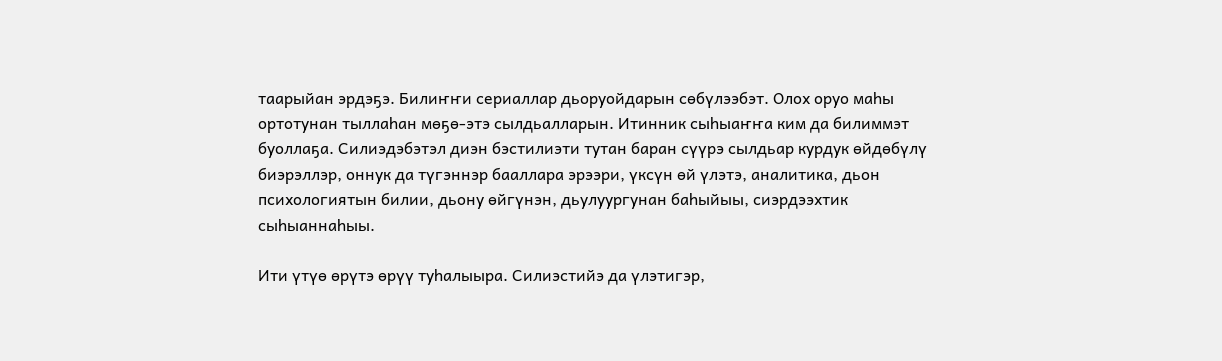таарыйан эрдэҕэ. Билиҥҥи сериаллар дьоруойдарын сөбүлээбэт. Олох оруо маһы ортотунан тыллаһан мөҕө-этэ сылдьалларын. Итинник сыһыаҥҥа ким да билиммэт буоллаҕа. Силиэдэбэтэл диэн бэстилиэти тутан баран сүүрэ сылдьар курдук өйдөбүлү биэрэллэр, оннук да түгэннэр бааллара эрээри, үксүн өй үлэтэ, аналитика, дьон психологиятын билии, дьону өйгүнэн, дьулуургунан баһыйыы, сиэрдээхтик сыһыаннаһыы.

Ити үтүө өрүтэ өрүү туһалыыра. Силиэстийэ да үлэтигэр,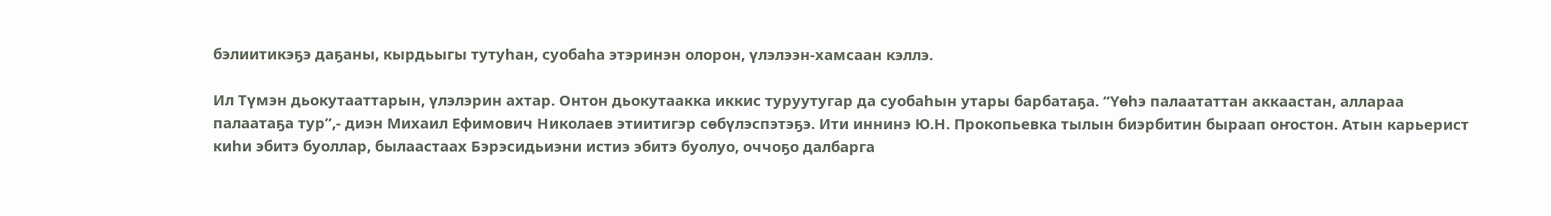бэлиитикэҕэ даҕаны, кырдьыгы тутуһан, суобаһа этэринэн олорон, үлэлээн-хамсаан кэллэ.

Ил Түмэн дьокутааттарын, үлэлэрин ахтар. Онтон дьокутаакка иккис туруутугар да суобаһын утары барбатаҕа. “Үөһэ палаататтан аккаастан, аллараа палаатаҕа тур”,- диэн Михаил Ефимович Николаев этиитигэр сөбүлэспэтэҕэ. Ити иннинэ Ю.Н. Прокопьевка тылын биэрбитин быраап оҥостон. Атын карьерист киһи эбитэ буоллар, былаастаах Бэрэсидьиэни истиэ эбитэ буолуо, оччоҕо далбарга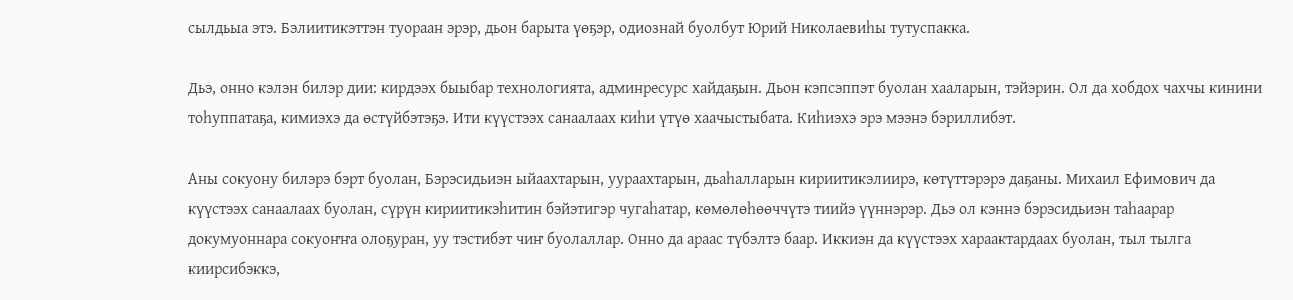сылдьыа этэ. Бэлиитикэттэн туораан эрэр, дьон барыта үөҕэр, одиознай буолбут Юрий Николаевиһы тутуспакка.

Дьэ, онно кэлэн билэр дии: кирдээх быыбар технологията, админресурс хайдаҕын. Дьон кэпсэппэт буолан хааларын, тэйэрин. Ол да хобдох чахчы кинини тоһуппатаҕа, кимиэхэ да өстүйбэтэҕэ. Ити күүстээх санаалаах киһи үтүө хаачыстыбата. Киһиэхэ эрэ мээнэ бэриллибэт.

Аны сокуону билэрэ бэрт буолан, Бэрэсидьиэн ыйаахтарын, уураахтарын, дьаһалларын кириитикэлиирэ, көтүттэрэрэ даҕаны. Михаил Ефимович да күүстээх санаалаах буолан, сүрүн кириитикэһитин бэйэтигэр чугаһатар, көмөлөһөөччүтэ тиийэ үүннэрэр. Дьэ ол кэннэ бэрэсидьиэн таһаарар докумуоннара сокуоҥҥа олоҕуран, уу тэстибэт чиҥ буолаллар. Онно да араас түбэлтэ баар. Иккиэн да күүстээх хараактардаах буолан, тыл тылга киирсибэккэ,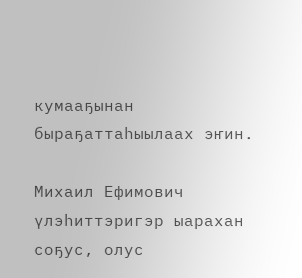кумааҕынан быраҕаттаһыылаах эҥин.

Михаил Ефимович үлэһиттэригэр ыарахан соҕус, олус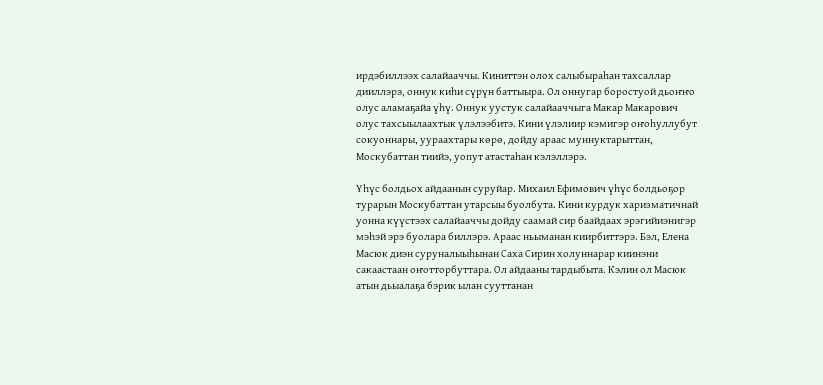ирдэбиллээх салайааччы. Киниттэн олох салыбыраһан тахсаллар дииллэрэ, оннук киһи сүрүн баттыыра. Ол оннугар боростуой дьоҥҥо олус аламаҕайа үһү. Оннук уустук салайааччыга Макар Макарович олус тахсыылаахтык үлэлээбитэ. Кини үлэлиир кэмигэр оҥоһуллубут сокуоннары, уураахтары көрө, дойду араас муннуктарыттан,  Москубаттан тиийэ, уопут атастаһан кэлэллэрэ.

Үһүс болдьох айдаанын суруйар. Михаил Ефимович үһүс болдьоҕор турарын Москубаттан утарсыы буолбута. Кини курдук харизматичнай уонна күүстээх салайааччы дойду саамай сир баайдаах эрэгийиэнигэр мэһэй эрэ буолара биллэрэ. Араас ньыманан киирбиттэрэ. Бэл, Елена Масюк диэн суруналыыһынан Саха Сирин холуннарар киинэни сакаастаан оҥотторбуттара. Ол айдааны тардыбыта. Кэлин ол Масюк атын дьыалаҕа бэрик ылан сууттанан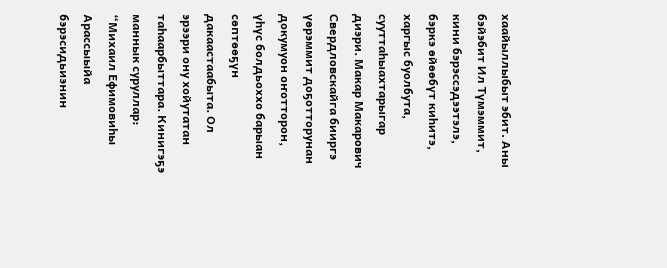хаайыллыбыт эбит. Аны бэйэбит Ил Түмэммит, кини бэрэссэдээтэлэ, бэркэ өйөөбүт киһитэ, харгыс буолбута, сууттаһыахтарыгар диэри. Макар Макарович Свердловскайга бииргэ үөрэммит доҕотторунан докумуон оҥотторон, үһүс болдьоххо барыан сөптөөҕүн дакаастаабыта. Ол эрээри ону хойутатан таһаарбыттара. Кинигэҕэ маннык суруллар: “Михаил Ефимовиһы Арассыыйа бэрэсидьиэнин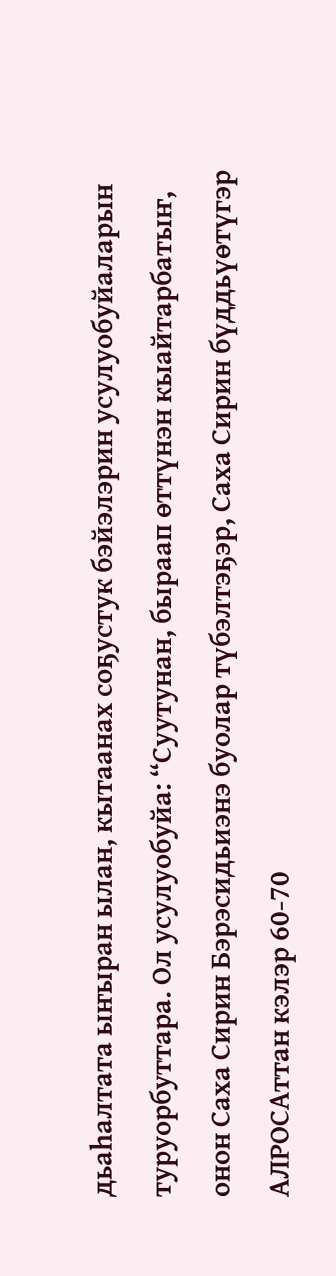дьаһалтата ыҥыран ылан, кытаанах соҕустук бэйэлэрин усулуобуйаларын туруорбуттара. Ол усулуобуйа: “Суутунан, быраап өттүнэн кыайтарбатыҥ, онон Саха Сирин Бэрэсидьиэнэ буолар түбэлтэҕэр, Саха Сирин бүддьүөтүгэр АЛРОСАттан кэлэр 60-70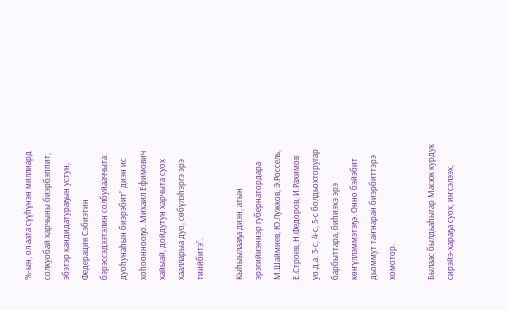%-ын, ол аата сүүһүнэн миллиард солкуобай харчыны биэрбэппит, эбэтэр кандидатураҕын устун, Федерация Сэбиэтин бэрэссэдээтэлин солбуйааччыта дуоһунаһын биэрэбит” диэн ис хоһооннооҕо. Михаил Ефимович хайыай, дойдутун харчыта суох хаалларыа дуо, сөбүлэһэргэ эрэ тиийбитэ”.

Кыһыылааҕа диэн, атын эрэгийиэннэр губернатордара М.Шаймиев, Ю.Лужков, Э.Россель, Е.Строев, Н.Федоров, И.Рахимов уо.д.а. 3-с, 4-с, 5-с болдьохторугар барбыттара, биһиэхэ эрэ көҥүллэммэтэҕэ. Онно бэйэбит дьоммут таҥнаран биэрбиттэрэ хомотор.

Былаас былдьаһыгар Масюк курдук сирэйэ-хараҕа суох, иҥсэлээх,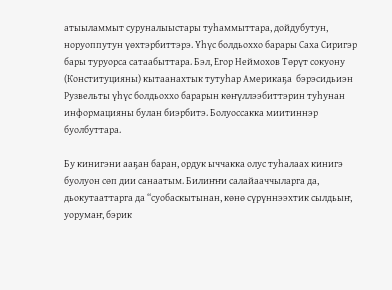атыыламмыт суруналыыстары туһаммыттара, дойдубутун, норуоппутун үөхтэрбиттэрэ. Үһүс болдьоххо барары Саха Сиригэр бары туруорса сатаабыттара. Бэл, Егор Неймохов Төрүт сокуону (Конституцияны) кытаанахтык тутуһар Америкаҕа  бэрэсидьиэн Рузвельты үһүс болдьоххо барарын көҥүллээбиттэрин туһунан информацияны булан биэрбитэ. Болуоссакка миитиннэр буолбуттара.

Бу кинигэни ааҕан баран, ордук ыччакка олус туһалаах кинигэ буолуон сөп дии санаатым. Билиҥҥи салайааччыларга да, дьокутааттарга да “суобаскытынан, көнө сүрүннээхтик сылдьыҥ, уорумаҥ, бэрик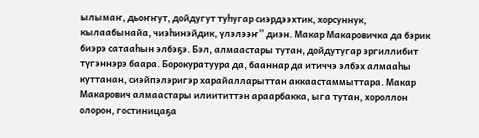ылымаҥ, дьоҥҥут, дойдугут туһугар сиэрдээхтик, хорсуннук, кылаабынайа, чиэһинэйдик, үлэлээҥ” диэн. Макар Макаровичка да бэрик биэрэ сатааһын элбэҕэ. Бэл, алмаастары тутан, дойдутугар эргиллибит түгэннэрэ баара. Борокуратуура да, бааннар да итиччэ элбэх алмааһы куттанан, сиэйпэлэригэр харайалларыттан аккаастаммыттара. Макар Макарович алмаастары илиититтэн араарбакка, ыга тутан, хороллон олорон, гостиницаҕа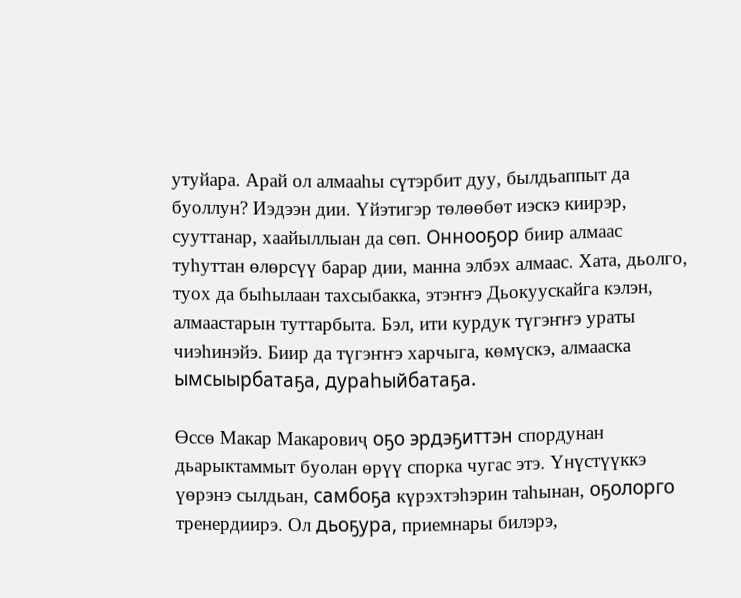утуйара. Арай ол алмааһы сүтэрбит дуу, былдьаппыт да буоллун? Иэдээн дии. Үйэтигэр төлөөбөт иэскэ киирэр, сууттанар, хаайыллыан да сөп. Оннооҕор биир алмаас туһуттан өлөрсүү барар дии, манна элбэх алмаас. Хата, дьолго, туох да быһылаан тахсыбакка, этэҥҥэ Дьокуускайга кэлэн, алмаастарын туттарбыта. Бэл, ити курдук түгэҥҥэ ураты чиэһинэйэ. Биир да түгэҥҥэ харчыга, көмүскэ, алмааска ымсыырбатаҕа, дураһыйбатаҕа.

Өссө Макар Макаровиҷ оҕо эрдэҕиттэн спордунан дьарыктаммыт буолан өрүү спорка чугас этэ. Үнүстүүккэ үөрэнэ сылдьан, самбоҕа күрэхтэһэрин таһынан, оҕолорго тренердиирэ. Ол дьоҕура, приемнары билэрэ,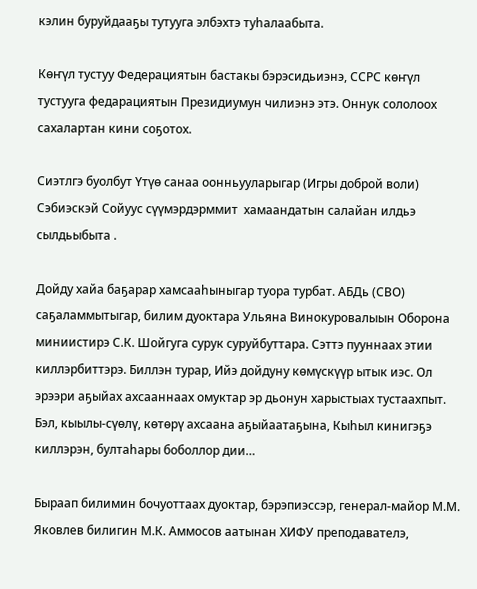кэлин буруйдааҕы тутууга элбэхтэ туһалаабыта.

Көҥүл тустуу Федерациятын бастакы бэрэсидьиэнэ, ССРС көҥүл тустууга федарациятын Президиумун чилиэнэ этэ. Оннук сололоох сахалартан кини соҕотох.

Сиэтлгэ буолбут Үтүө санаа оонньууларыгар (Игры доброй воли) Сэбиэскэй Сойуус сүүмэрдэрммит  хамаандатын салайан илдьэ сылдьыбыта .

Дойду хайа баҕарар хамсааһыныгар туора турбат. АБДь (СВО) саҕаламмытыгар, билим дуоктара Ульяна Винокуровалыын Оборона миниистирэ С.К. Шойгуга сурук суруйбуттара. Сэттэ пууннаах этии киллэрбиттэрэ. Биллэн турар, Ийэ дойдуну көмүскүүр ытык иэс. Ол эрээри аҕыйах ахсааннаах омуктар эр дьонун харыстыах тустаахпыт. Бэл, кыылы-сүөлү, көтөрү ахсаана аҕыйаатаҕына, Кыһыл кинигэҕэ киллэрэн, бултаһары боболлор дии…

Быраап билимин бочуоттаах дуоктар, бэрэпиэссэр, генерал-майор М.М. Яковлев билигин М.К. Аммосов аатынан ХИФУ преподавателэ,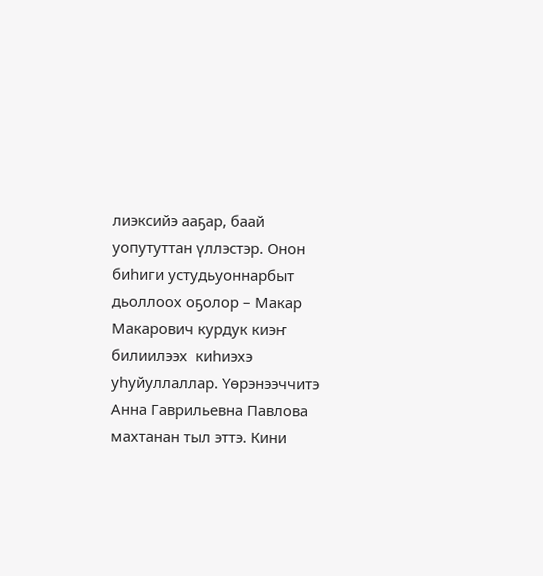лиэксийэ ааҕар, баай уопутуттан үллэстэр. Онон биһиги устудьуоннарбыт дьоллоох оҕолор – Макар Макарович курдук киэҥ билиилээх  киһиэхэ уһуйуллаллар. Үөрэнээччитэ Анна Гаврильевна Павлова махтанан тыл эттэ. Кини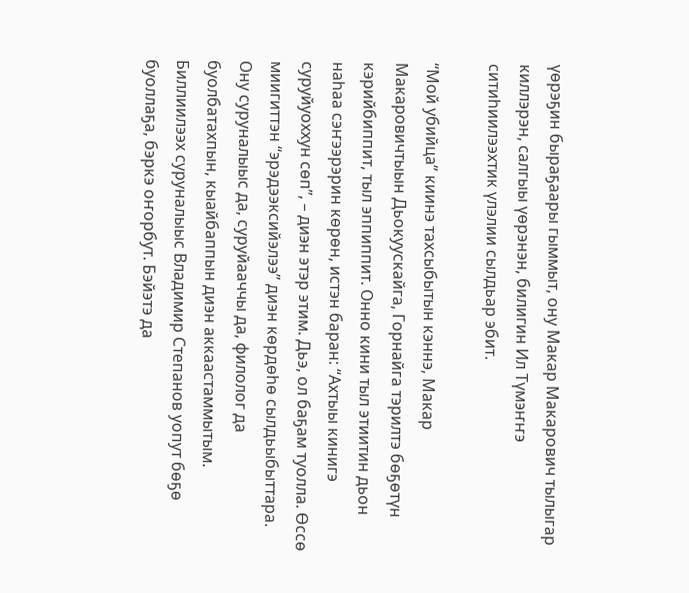үөрэҕин быраҕаары гыммыт, ону Макар Макарович тылыгар киллэрэн, салгыы үөрэнэн, билигин Ил Түмэҥҥэ ситиһиилээхтик үлэлии сылдьар эбит.

“Мой убийца” киинэ тахсыбытын кэннэ, Макар Макаровичтыын Дьокуускайга, Горнайга тэрилтэ бөҕөтүн кэрийбиппит, тыл эппиппит. Онно кини тыл этиитин дьон наһаа сэҥээрэрин көрөн, истэн баран: “Ахтыы кинигэ суруйуоххун сөп”, – диэн этэр этим. Дьэ, ол баҕам туолла. Өссө миигиттэн “эрэдээксийэлээ” диэн көрдөһө сылдьыбыттара. Ону суруналыыс да, суруйааччы да, филолог да буолбатахпын, кыайбаппын диэн аккаастаммытым. Биллиилээх суруналыыс Владимир Степанов уопут бөҕө буоллаҕа, бэркэ оҥорбут. Бэйэтэ да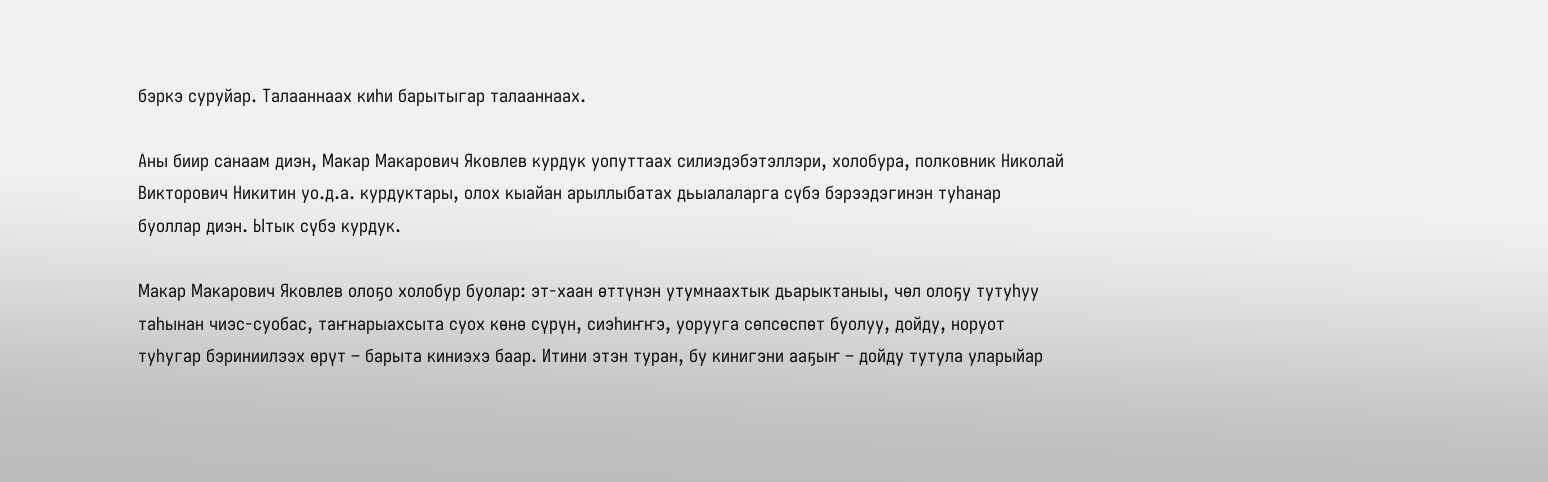бэркэ суруйар. Талааннаах киһи барытыгар талааннаах.

Аны биир санаам диэн, Макар Макарович Яковлев курдук уопуттаах силиэдэбэтэллэри, холобура, полковник Николай Викторович Никитин уо.д.а. курдуктары, олох кыайан арыллыбатах дьыалаларга сүбэ бэрээдэгинэн туһанар буоллар диэн. Ытык сүбэ курдук.

Макар Макарович Яковлев олоҕо холобур буолар: эт-хаан өттүнэн утумнаахтык дьарыктаныы, чөл олоҕу тутуһуу таһынан чиэс-суобас, таҥнарыахсыта суох көнө сүрүн, сиэһиҥҥэ, уорууга сөпсөспөт буолуу, дойду, норуот туһугар бэриниилээх өрүт – барыта киниэхэ баар. Итини этэн туран, бу кинигэни ааҕыҥ – дойду тутула уларыйар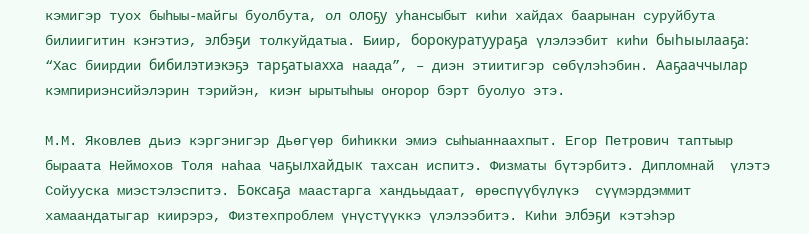кэмигэр туох быһыы-майгы буолбута, ол олоҕу уһансыбыт киһи хайдах баарынан суруйбута билиигитин кэҥэтиэ, элбэҕи толкуйдатыа. Биир, борокуратуураҕа үлэлээбит киһи быһыылааҕа: “Хас биирдии бибилэтиэкэҕэ тарҕатыахха наада”, – диэн этиитигэр сөбүлэһэбин. Ааҕааччылар кэмпириэнсийэлэрин тэрийэн, киэҥ ырытыһыы оҥорор бэрт буолуо этэ.

М.М. Яковлев дьиэ кэргэнигэр Дьөгүөр биһикки эмиэ сыһыаннаахпыт. Егор Петрович таптыыр быраата Неймохов Толя наһаа чаҕылхайдык тахсан испитэ. Физматы бүтэрбитэ. Дипломнай  үлэтэ Сойууска миэстэлэспитэ. Боксаҕа маастарга хандьыдаат, өрөспүүбүлүкэ  сүүмэрдэммит хамаандатыгар киирэрэ, Физтехпроблем үнүстүүккэ үлэлээбитэ. Киһи элбэҕи кэтэһэр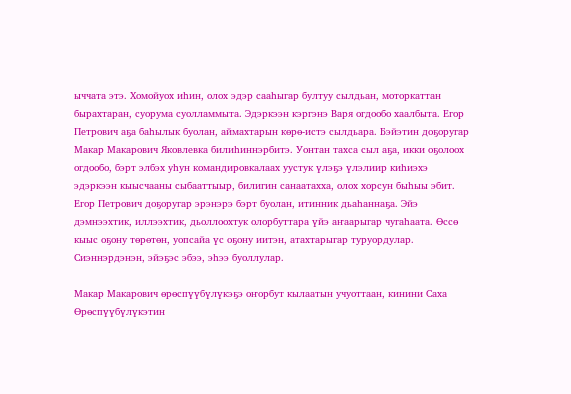ыччата этэ. Хомойуох иһин, олох эдэр сааһыгар бултуу сылдьан, моторкаттан бырахтаран, суорума суолламмыта. Эдэркээн кэргэнэ Варя огдообо хаалбыта. Егор Петрович аҕа баһылык буолан, аймахтарын көрө-истэ сылдьара. Бэйэтин доҕоругар Макар Макарович Яковлевка билиһиннэрбитэ. Уонтан тахса сыл аҕа, икки оҕолоох огдообо, бэрт элбэх уһун командировкалаах уустук үлэҕэ үлэлиир киһиэхэ эдэркээн кыысчааны сыбааттыыр, билигин санаатахха, олох хорсун быһыы эбит. Егор Петрович доҕоругар эрэнэрэ бэрт буолан, итинник дьаһаннаҕа. Эйэ дэмнээхтик, иллээхтик, дьоллоохтук олорбуттара үйэ аҥаарыгар чугаһаата. Өссө кыыс оҕону төрөтөн, уопсайа үс оҕону иитэн, атахтарыгар туруордулар. Сиэннэрдэнэн, эйэҕэс эбээ, эһээ буоллулар.

Макар Макарович өрөспүүбүлүкэҕэ оҥорбут кылаатын учуоттаан, кинини Саха Өрөспүүбүлүкэтин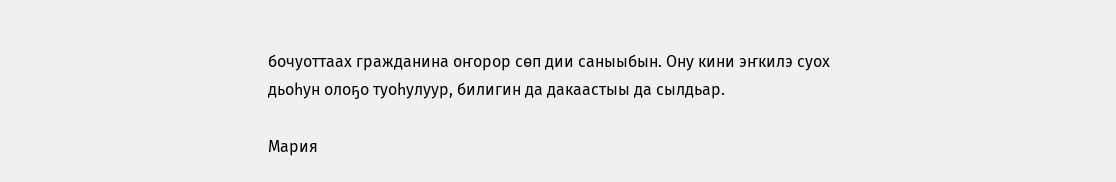бочуоттаах гражданина оҥорор сөп дии саныыбын. Ону кини эҥкилэ суох дьоһун олоҕо туоһулуур, билигин да дакаастыы да сылдьар.

Мария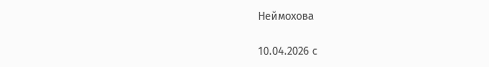Неймохова

10.04.2026 с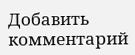Добавить комментарий